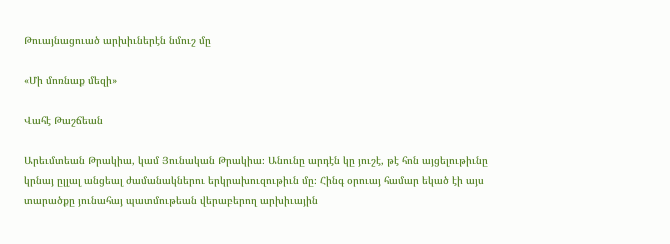Թուայնացուած արխիւներէն նմուշ մը

«Մի մոռնաք մեզի»

Վահէ Թաշճեան

Արեւմտեան Թրակիա, կամ Յունական Թրակիա։ Անունը արդէն կը յուշէ, թէ հոն այցելութիւնը կրնայ ըլլալ անցեալ ժամանակներու երկրախուզութիւն մը։ Հինգ օրուայ համար եկած էի այս տարածքը յունահայ պատմութեան վերաբերող արխիւային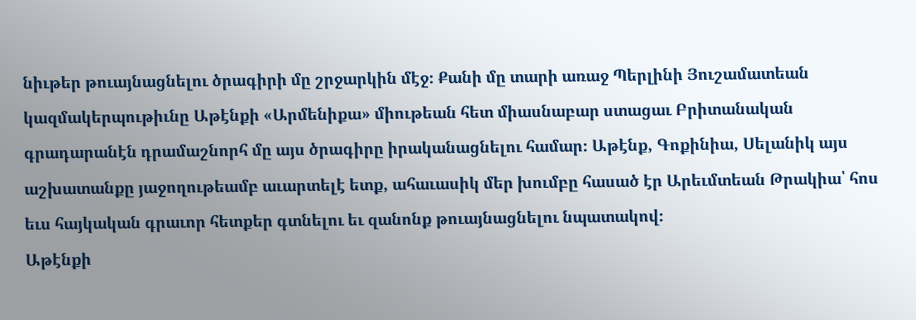նիւթեր թուայնացնելու ծրագիրի մը շրջարկին մէջ։ Քանի մը տարի առաջ Պերլինի Յուշամատեան կազմակերպութիւնը Աթէնքի «Արմենիքա» միութեան հետ միասնաբար ստացաւ Բրիտանական գրադարանէն դրամաշնորհ մը այս ծրագիրը իրականացնելու համար։ Աթէնք, Գոքինիա, Սելանիկ այս աշխատանքը յաջողութեամբ աւարտելէ ետք, ահաւասիկ մեր խումբը հասած էր Արեւմտեան Թրակիա՝ հոս եւս հայկական գրաւոր հետքեր գտնելու եւ զանոնք թուայնացնելու նպատակով։
Աթէնքի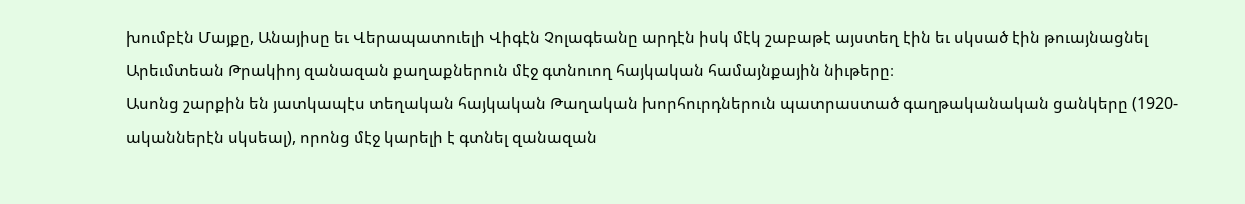խումբէն Մայքը, Անայիսը եւ Վերապատուելի Վիգէն Չոլագեանը արդէն իսկ մէկ շաբաթէ այստեղ էին եւ սկսած էին թուայնացնել Արեւմտեան Թրակիոյ զանազան քաղաքներուն մէջ գտնուող հայկական համայնքային նիւթերը։
Ասոնց շարքին են յատկապէս տեղական հայկական Թաղական խորհուրդներուն պատրաստած գաղթականական ցանկերը (1920-ականներէն սկսեալ), որոնց մէջ կարելի է գտնել զանազան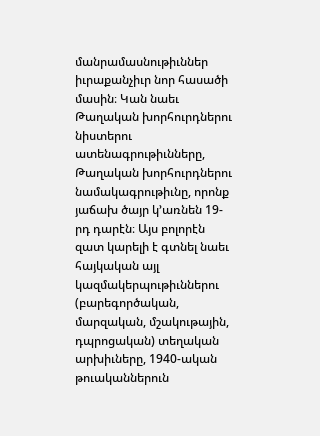մանրամասնութիւններ իւրաքանչիւր նոր հասածի մասին։ Կան նաեւ Թաղական խորհուրդներու նիստերու ատենագրութիւնները, Թաղական խորհուրդներու նամակագրութիւնը, որոնք յաճախ ծայր կ՚առնեն 19-րդ դարէն։ Այս բոլորէն զատ կարելի է գտնել նաեւ հայկական այլ կազմակերպութիւններու (բարեգործական, մարզական, մշակութային, դպրոցական) տեղական արխիւները, 1940-ական թուականներուն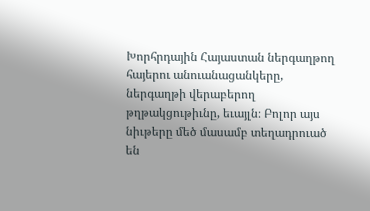Խորհրդային Հայաստան ներգաղթող հայերու անուանացանկերը, ներգաղթի վերաբերող թղթակցութիւնը, եւայլն։ Բոլոր այս նիւթերը մեծ մասամբ տեղադրուած են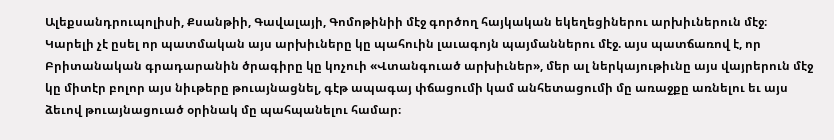Ալեքսանդրուպոլիսի, Քսանթիի, Գավալայի, Գոմոթինիի մէջ գործող հայկական եկեղեցիներու արխիւներուն մէջ։ Կարելի չէ ըսել որ պատմական այս արխիւները կը պահուին լաւագոյն պայմաններու մէջ. այս պատճառով է, որ Բրիտանական գրադարանին ծրագիրը կը կոչուի «Վտանգուած արխիւներ», մեր ալ ներկայութիւնը այս վայրերուն մէջ կը միտէր բոլոր այս նիւթերը թուայնացնել, գէթ ապագայ փճացումի կամ անհետացումի մը առաջքը առնելու եւ այս ձեւով թուայնացուած օրինակ մը պահպանելու համար։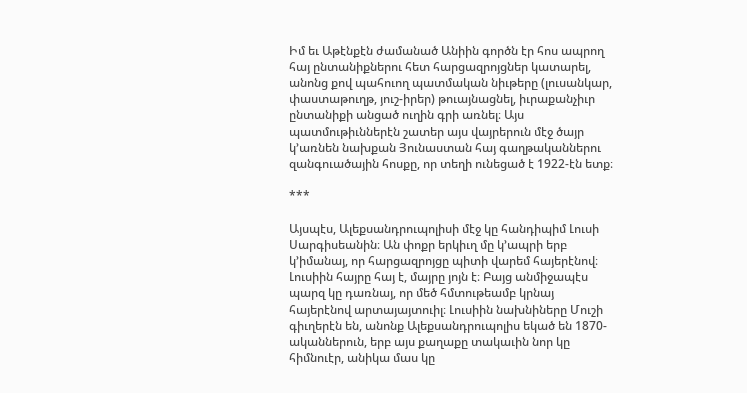Իմ եւ Աթէնքէն ժամանած Անիին գործն էր հոս ապրող հայ ընտանիքներու հետ հարցազրոյցներ կատարել, անոնց քով պահուող պատմական նիւթերը (լուսանկար, փաստաթուղթ, յուշ-իրեր) թուայնացնել, իւրաքանչիւր ընտանիքի անցած ուղին գրի առնել։ Այս պատմութիւններէն շատեր այս վայրերուն մէջ ծայր կ՚առնեն նախքան Յունաստան հայ գաղթականներու զանգուածային հոսքը, որ տեղի ունեցած է 1922-էն ետք։

***

Այսպէս, Ալեքսանդրուպոլիսի մէջ կը հանդիպիմ Լուսի Սարգիսեանին։ Ան փոքր երկիւղ մը կ՚ապրի երբ կ՚իմանայ, որ հարցազրոյցը պիտի վարեմ հայերէնով։ Լուսիին հայրը հայ է, մայրը յոյն է։ Բայց անմիջապէս պարզ կը դառնայ, որ մեծ հմտութեամբ կրնայ հայերէնով արտայայտուիլ։ Լուսիին նախնիները Մուշի գիւղերէն են, անոնք Ալեքսանդրուպոլիս եկած են 1870-ականներուն, երբ այս քաղաքը տակաւին նոր կը հիմնուէր, անիկա մաս կը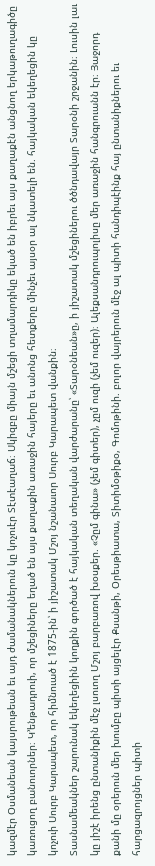կազմէր Օսմանեան կայսրութեան եւ այդ ժամանակներուն կը կոչուէր Տէտէաղաճ։ Սկիզբը միայն մշեցի տղամարդիկը եկած են իբրեւ այս քաղաքէն անցնող երկաթուղագիծը կառուցող բանուորներ։ Կ՚ենթադրուի, որ մշեցիները եղած են այս քաղաքին առաջին հայերը եւ անոնց հետքերը մինչեւ այսօր ալ նկատելի են. հայկական եկեղեցին կը կոչուի Սուրբ Կարապետ, որ հիմնուած է 1875-ին՝ ի յիշատակ Մշոյ նշանաւոր Սուրբ Կարապետ վանքին։
Տասնամեակներ շարունակ եկեղեցիին կողքին գործած է հայկական տեղական վարժարանը՝ «Տարօնեան»ը, ի յիշատակ մշեցիներու ծծնդավայր Տարօնի շրջանին։ Լուսին լաւ կը յիշէ իրենց ընտանիքին մէջ լսուող Մշոյ բարբառով խօսքեր. «Չըմ գինա» (չեմ գիտեր), չըմ ուզի (չեմ ուզեր)։ Ալեքսանդրուպոլիսը մեր առաջին հանգրուանն էր։ Յաջորդ քանի մը օրերուն մեր խումբը պիտի այցելէր Քսանթի, Օրեսթիատա, Տիտիմօթիքօ, Գոմոթինի. բոլոր վայրերուն մէջ ալ պիտի հանդիպէինք հայ ընտանիքներու եւ հարցազրոյցներ պիտի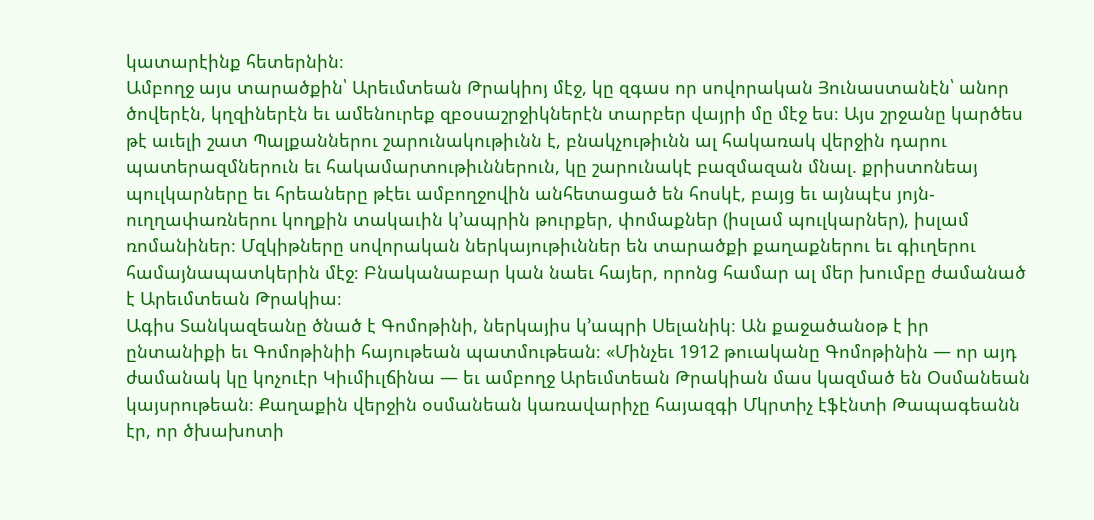կատարէինք հետերնին։
Ամբողջ այս տարածքին՝ Արեւմտեան Թրակիոյ մէջ, կը զգաս որ սովորական Յունաստանէն՝ անոր ծովերէն, կղզիներէն եւ ամենուրեք զբօսաշրջիկներէն տարբեր վայրի մը մէջ ես։ Այս շրջանը կարծես թէ աւելի շատ Պալքաններու շարունակութիւնն է, բնակչութիւնն ալ հակառակ վերջին դարու պատերազմներուն եւ հակամարտութիւններուն, կը շարունակէ բազմազան մնալ. քրիստոնեայ պուլկարները եւ հրեաները թէեւ ամբողջովին անհետացած են հոսկէ, բայց եւ այնպէս յոյն-ուղղափառներու կողքին տակաւին կ՚ապրին թուրքեր, փոմաքներ (իսլամ պուլկարներ), իսլամ ռոմանիներ։ Մզկիթները սովորական ներկայութիւններ են տարածքի քաղաքներու եւ գիւղերու համայնապատկերին մէջ։ Բնականաբար կան նաեւ հայեր, որոնց համար ալ մեր խումբը ժամանած է Արեւմտեան Թրակիա։
Ագիս Տանկազեանը ծնած է Գոմոթինի, ներկայիս կ՚ապրի Սելանիկ։ Ան քաջածանօթ է իր ընտանիքի եւ Գոմոթինիի հայութեան պատմութեան։ «Մինչեւ 1912 թուականը Գոմոթինին — որ այդ ժամանակ կը կոչուէր Կիւմիւլճինա — եւ ամբողջ Արեւմտեան Թրակիան մաս կազմած են Օսմանեան կայսրութեան։ Քաղաքին վերջին օսմանեան կառավարիչը հայազգի Մկրտիչ էֆէնտի Թապագեանն էր, որ ծխախոտի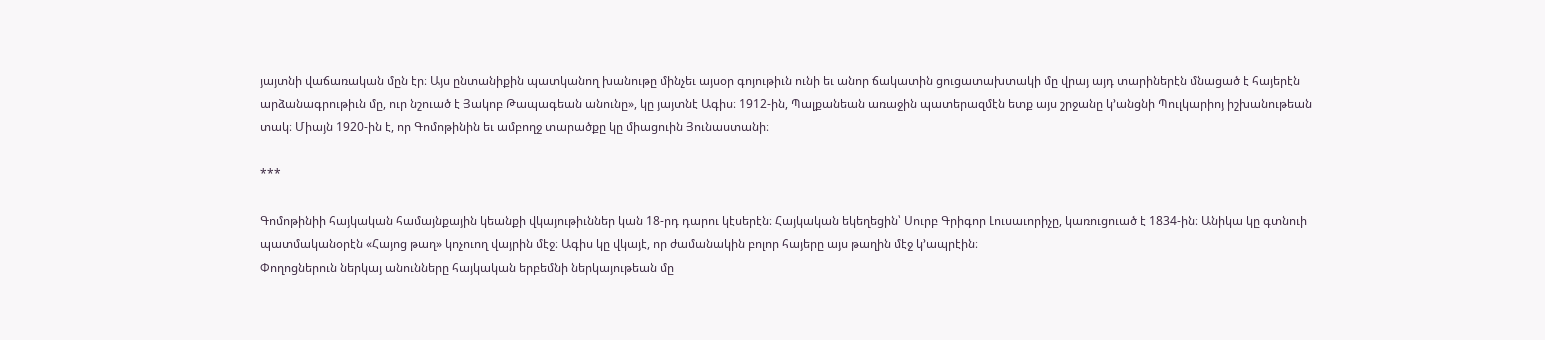յայտնի վաճառական մըն էր։ Այս ընտանիքին պատկանող խանութը մինչեւ այսօր գոյութիւն ունի եւ անոր ճակատին ցուցատախտակի մը վրայ այդ տարիներէն մնացած է հայերէն արձանագրութիւն մը, ուր նշուած է Յակոբ Թապագեան անունը», կը յայտնէ Ագիս։ 1912-ին, Պալքանեան առաջին պատերազմէն ետք այս շրջանը կ՚անցնի Պուլկարիոյ իշխանութեան տակ։ Միայն 1920-ին է, որ Գոմոթինին եւ ամբողջ տարածքը կը միացուին Յունաստանի։

***

Գոմոթինիի հայկական համայնքային կեանքի վկայութիւններ կան 18-րդ դարու կէսերէն։ Հայկական եկեղեցին՝ Սուրբ Գրիգոր Լուսաւորիչը, կառուցուած է 1834-ին։ Անիկա կը գտնուի պատմականօրէն «Հայոց թաղ» կոչուող վայրին մէջ։ Ագիս կը վկայէ, որ ժամանակին բոլոր հայերը այս թաղին մէջ կ՚ապրէին։
Փողոցներուն ներկայ անունները հայկական երբեմնի ներկայութեան մը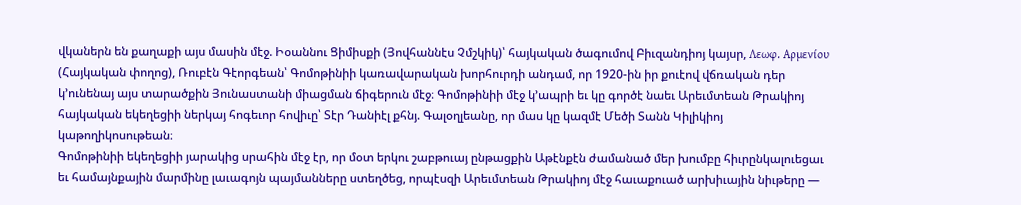վկաներն են քաղաքի այս մասին մէջ. Իօաննու Ցիմիսքի (Յովհաննէս Չմշկիկ)՝ հայկական ծագումով Բիւզանդիոյ կայսր, Λεωφ. Αρμενίου (Հայկական փողոց), Ռուբէն Գէորգեան՝ Գոմոթինիի կառավարական խորհուրդի անդամ, որ 1920-ին իր քուէով վճռական դեր կ՚ունենայ այս տարածքին Յունաստանի միացման ճիգերուն մէջ։ Գոմոթինիի մէջ կ՚ապրի եւ կը գործէ նաեւ Արեւմտեան Թրակիոյ հայկական եկեղեցիի ներկայ հոգեւոր հովիւը՝ Տէր Դանիէլ քհնյ. Գալօղլեանը, որ մաս կը կազմէ Մեծի Տանն Կիլիկիոյ կաթողիկոսութեան։
Գոմոթինիի եկեղեցիի յարակից սրահին մէջ էր, որ մօտ երկու շաբթուայ ընթացքին Աթէնքէն ժամանած մեր խումբը հիւրընկալուեցաւ եւ համայնքային մարմինը լաւագոյն պայմանները ստեղծեց, որպէսզի Արեւմտեան Թրակիոյ մէջ հաւաքուած արխիւային նիւթերը —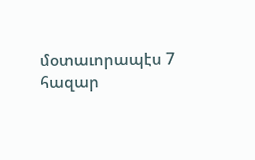մօտաւորապէս 7 հազար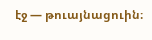էջ — թուայնացուին։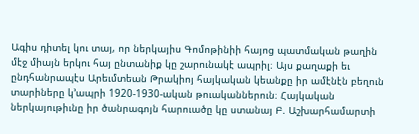Ագիս դիտել կու տայ, որ ներկայիս Գոմոթինիի հայոց պատմական թաղին մէջ միայն երկու հայ ընտանիք կը շարունակէ ապրիլ։ Այս քաղաքի եւ ընդհանրապէս Արեւմտեան Թրակիոյ հայկական կեանքը իր ամէնէն բեղուն տարիները կ՚ապրի 1920-1930-ական թուականներուն։ Հայկական ներկայութիւնը իր ծանրագոյն հարուածը կը ստանայ Բ. Աշխարհամարտի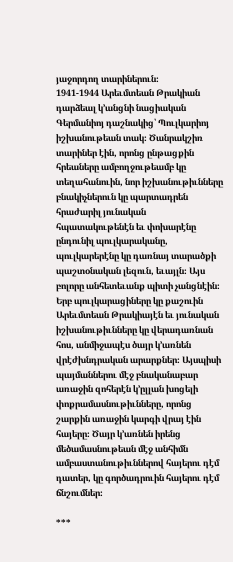յաջորդող տարիներուն։
1941-1944 Արեւմտեան Թրակիան դարձեալ կ՚անցնի նացիական Գերմանիոյ դաշնակից՝ Պուլկարիոյ իշխանութեան տակ։ Ծանրակշիռ տարիներ էին, որոնց ընթացքին հրեաները ամբողջութեամբ կը տեղահանուին, նոր իշխանութիւնները բնակիչներուն կը պարտադրեն հրաժարիլ յունական հպատակութենէն եւ փոխարէնը ընդունիլ պուլկարականը, պուլկարերէնը կը դառնայ տարածքի պաշտօնական լեզուն, եւայլն։ Այս բոլորը անհետեւանք պիտի չանցնէին։ Երբ պուլկարացիները կը քաշուին Արեւմտեան Թրակիայէն եւ յունական իշխանութիւնները կը վերադառնան հոս, անմիջապէս ծայր կ՚առնեն վրէժխնդրական արարքներ։ Այսպիսի պայմաններու մէջ բնականաբար առաջին զոհերէն կ՚ըլլան խոցելի փոքրամասնութիւնները, որոնց շարքին առաջին կարգի վրայ էին հայերը։ Ծայր կ՚առնեն իրենց մեծամասնութեան մէջ անհիմն ամբաստանութիւններով հայերու դէմ դատեր, կը գործադրուին հայերու դէմ ճնշումներ։

***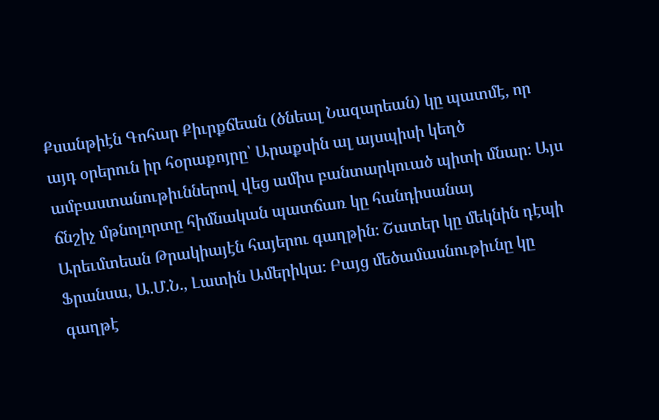Քսանթիէն Գոհար Քիւրքճեան (ծնեալ Նազարեան) կը պատմէ, որ այդ օրերուն իր հօրաքոյրը՝ Արաքսին ալ այսպիսի կեղծ ամբաստանութիւններով վեց ամիս բանտարկուած պիտի մնար։ Այս ճնշիչ մթնոլորտը հիմնական պատճառ կը հանդիսանայ Արեւմտեան Թրակիայէն հայերու գաղթին։ Շատեր կը մեկնին դէպի Ֆրանսա, Ա.Մ.Ն., Լատին Ամերիկա։ Բայց մեծամասնութիւնը կը գաղթէ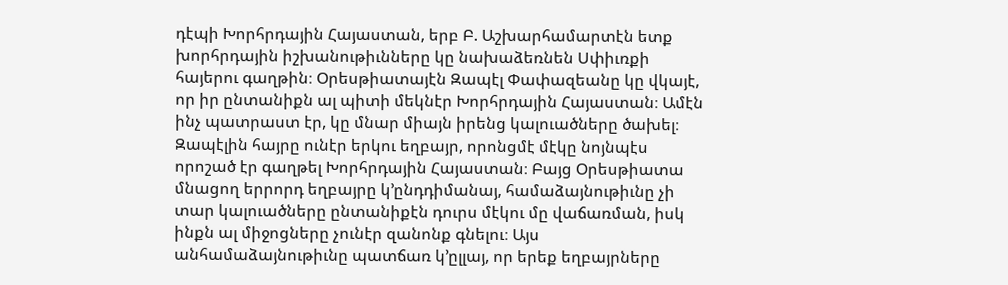դէպի Խորհրդային Հայաստան, երբ Բ. Աշխարհամարտէն ետք խորհրդային իշխանութիւնները կը նախաձեռնեն Սփիւռքի հայերու գաղթին։ Օրեսթիատայէն Զապէլ Փափազեանը կը վկայէ, որ իր ընտանիքն ալ պիտի մեկնէր Խորհրդային Հայաստան։ Ամէն ինչ պատրաստ էր, կը մնար միայն իրենց կալուածները ծախել։ Զապէլին հայրը ունէր երկու եղբայր, որոնցմէ մէկը նոյնպէս որոշած էր գաղթել Խորհրդային Հայաստան։ Բայց Օրեսթիատա մնացող երրորդ եղբայրը կ՚ընդդիմանայ, համաձայնութիւնը չի տար կալուածները ընտանիքէն դուրս մէկու մը վաճառման, իսկ ինքն ալ միջոցները չունէր զանոնք գնելու։ Այս անհամաձայնութիւնը պատճառ կ՚ըլլայ, որ երեք եղբայրները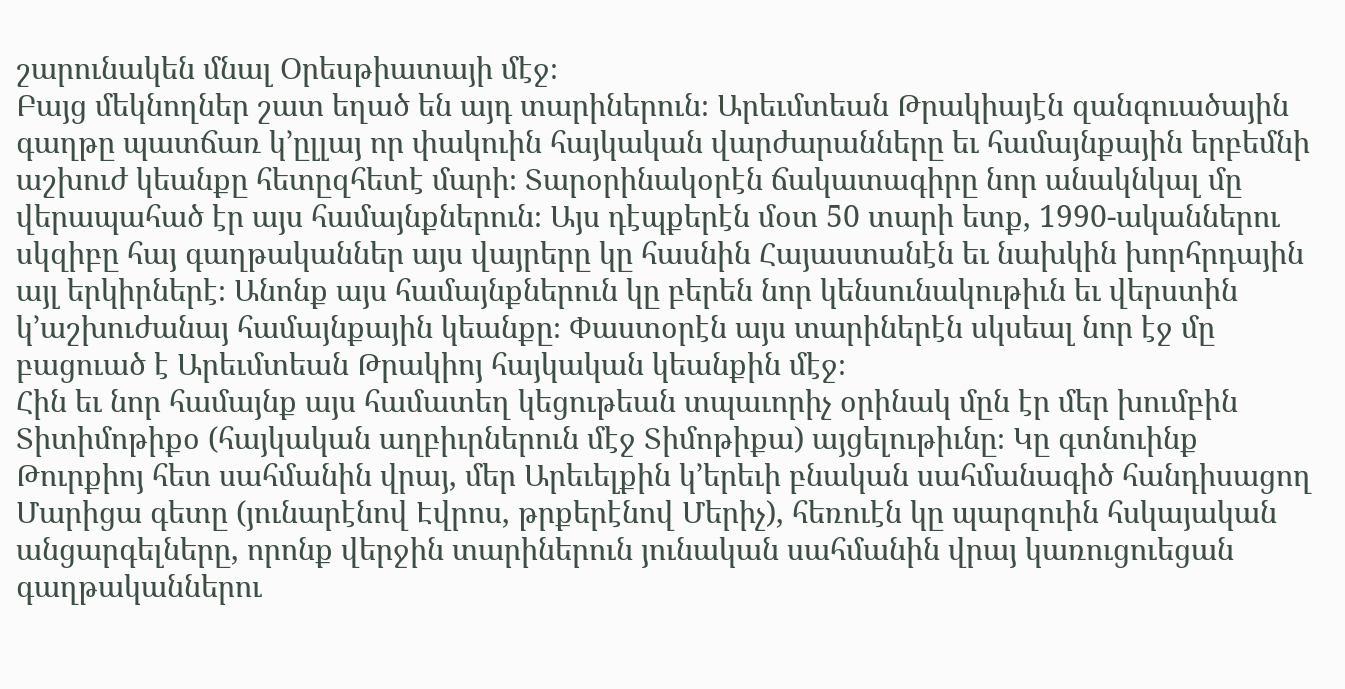շարունակեն մնալ Օրեսթիատայի մէջ։
Բայց մեկնողներ շատ եղած են այդ տարիներուն։ Արեւմտեան Թրակիայէն զանգուածային գաղթը պատճառ կ՚ըլլայ որ փակուին հայկական վարժարանները եւ համայնքային երբեմնի աշխուժ կեանքը հետըզհետէ մարի։ Տարօրինակօրէն ճակատագիրը նոր անակնկալ մը վերապահած էր այս համայնքներուն։ Այս դէպքերէն մօտ 50 տարի ետք, 1990-ականներու սկզիբը հայ գաղթականներ այս վայրերը կը հասնին Հայաստանէն եւ նախկին խորհրդային այլ երկիրներէ։ Անոնք այս համայնքներուն կը բերեն նոր կենսունակութիւն եւ վերստին կ՚աշխուժանայ համայնքային կեանքը։ Փաստօրէն այս տարիներէն սկսեալ նոր էջ մը բացուած է Արեւմտեան Թրակիոյ հայկական կեանքին մէջ։
Հին եւ նոր համայնք այս համատեղ կեցութեան տպաւորիչ օրինակ մըն էր մեր խումբին Տիտիմոթիքօ (հայկական աղբիւրներուն մէջ Տիմոթիքա) այցելութիւնը։ Կը գտնուինք Թուրքիոյ հետ սահմանին վրայ, մեր Արեւելքին կ՚երեւի բնական սահմանագիծ հանդիսացող Մարիցա գետը (յունարէնով Էվրոս, թրքերէնով Մերիչ), հեռուէն կը պարզուին հսկայական անցարգելները, որոնք վերջին տարիներուն յունական սահմանին վրայ կառուցուեցան գաղթականներու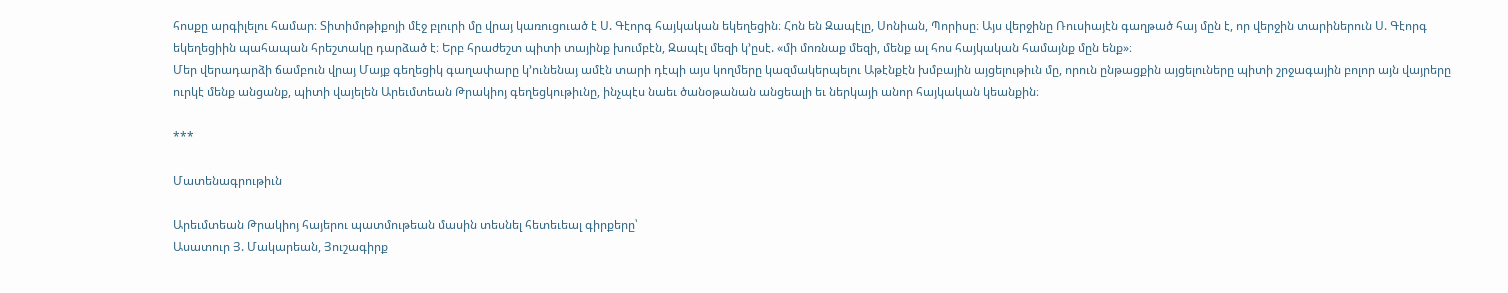հոսքը արգիլելու համար։ Տիտիմոթիքոյի մէջ բլուրի մը վրայ կառուցուած է Ս. Գէորգ հայկական եկեղեցին։ Հոն են Զապէլը, Սոնիան, Պորիսը։ Այս վերջինը Ռուսիայէն գաղթած հայ մըն է, որ վերջին տարիներուն Ս. Գէորգ եկեղեցիին պահապան հրեշտակը դարձած է։ Երբ հրաժեշտ պիտի տայինք խումբէն, Զապէլ մեզի կ՚ըսէ. «մի մոռնաք մեզի, մենք ալ հոս հայկական համայնք մըն ենք»։
Մեր վերադարձի ճամբուն վրայ Մայք գեղեցիկ գաղափարը կ՚ունենայ ամէն տարի դէպի այս կողմերը կազմակերպելու Աթէնքէն խմբային այցելութիւն մը, որուն ընթացքին այցելուները պիտի շրջագային բոլոր այն վայրերը ուրկէ մենք անցանք, պիտի վայելեն Արեւմտեան Թրակիոյ գեղեցկութիւնը, ինչպէս նաեւ ծանօթանան անցեալի եւ ներկայի անոր հայկական կեանքին։

***

Մատենագրութիւն

Արեւմտեան Թրակիոյ հայերու պատմութեան մասին տեսնել հետեւեալ գիրքերը՝
Ասատուր Յ. Մակարեան, Յուշագիրք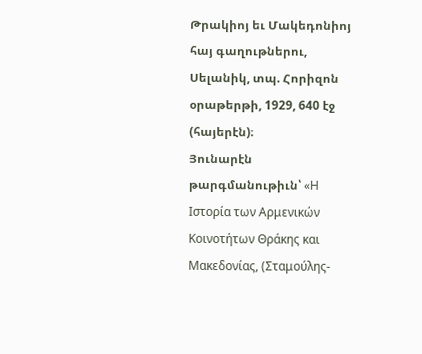Թրակիոյ եւ Մակեդոնիոյ հայ գաղութներու, Սելանիկ, տպ. Հորիզոն օրաթերթի, 1929, 640 էջ (հայերէն)։
Յունարէն թարգմանութիւն՝ «Η Ιστορία των Αρμενικών Κοινοτήτων Θράκης και Μακεδονίας, (Σταμούλης-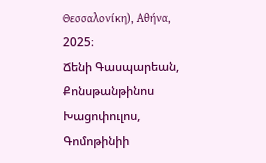Θεσσαλονίκη), Αθήνα, 2025։
Ճենի Գասպարեան, Քոնսթանթինոս Խացոփուլոս, Գոմոթինիի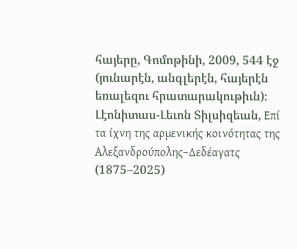հայերը, Գոմոթինի, 2009, 544 էջ (յունարէն, անգլերէն, հայերէն եռալեզու հրատարակութիւն)։
Լէոնիտաս-Լեւոն Տիլսիզեան, Επί τα ίχνη της αρμενικής κοινότητας της Αλεξανδρούπολης–Δεδέαγατς (1875–2025)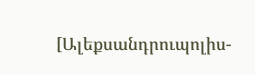[Ալեքսանդրուպոլիս-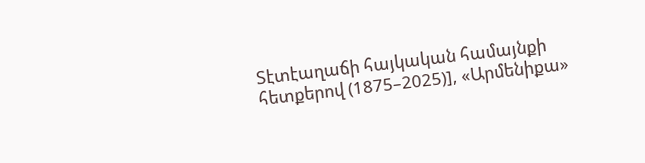Տէտէաղաճի հայկական համայնքի հետքերով (1875–2025)], «Արմենիքա»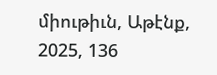միութիւն, Աթէնք, 2025, 136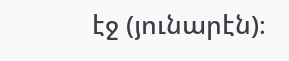էջ (յունարէն)։